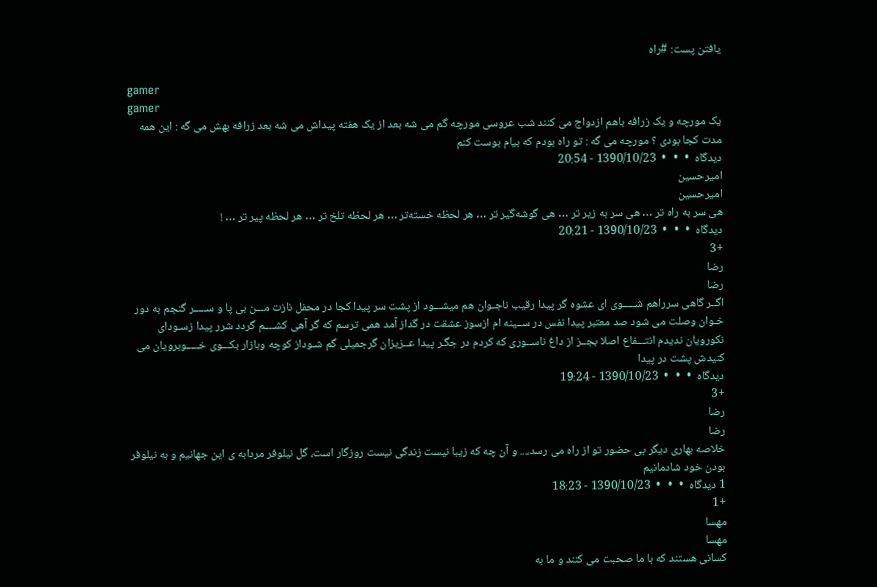یافتن پست: #راه

gamer
gamer
یک مورچه و یک زرافه باهم ازدواج می کنند شب عروسی مورچه گم می شه بعد از یک هفته پیداش می شه بعد زرافه بهش می گه : این همه مدت کجا بودی ؟ مورچه می گه : تو راه بودم که بیام بوست کنم
دیدگاه  •   •   •  1390/10/23 - 20:54
امیرحسین
امیرحسین
هی سر به راه تر … هی سر به زیر تر … هی گوشه‌گیر تر … هر لحظه خسته‌تر … هر لحظه تلخ تر … هر لحظه پیر تر … !
دیدگاه  •   •   •  1390/10/23 - 20:21
+3
رضا
رضا
اگــر گاهی سرراهم شـــــوی ای عشوه گر پيدا رقيب ناجـوان هم ميشـــود از پشت سر پيدا کجا در محفل نازت مـــن بی پا و ســـــر گنجم به دور خـوان وصلت می شود صد معتبر پيدا نفس در ســينه ام ازسوز عشقت در گداز آمد همی ترسم که گر آهی کشــــم گردد شرر پيدا زسـودای نکورويان نديدم انتـــفاع اصلا بجــز از داغ ناســوری که کردم در جگـر پيدا عــزيزان گرجميلی گم شـوداز کوچه وبازار بکـــوی خـــــوبرويان می کنيدش پشت در پيدا
دیدگاه  •   •   •  1390/10/23 - 19:24
+3
رضا
رضا
خلاصه بهاری دیگر بی حضور تو از راه می رسد،... و آن چه که زیبا نیست زندگی نیست روزگار است، گل نیلوفر مردابه ی این جهانیم و به نیلوفر بودن خود شادمانیم
1 دیدگاه  •   •   •  1390/10/23 - 18:23
+1
مهسا
مهسا
کسانی هستند که با ما صحبت می کنند و ما به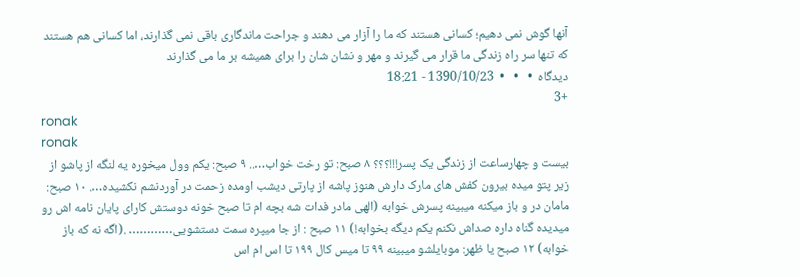آنها گوش نمی دهیم؛ کسانی هستند که ما را آزار می دهند و جراحت ماندگاری باقی نمی گذارند، اما کسانی هم هستند که تنها سر راه زندگی ما قرار می گیرند و مهر و نشان شان را برای همیشه بر ما می گذارند
دیدگاه  •   •   •  1390/10/23 - 18:21
+3
ronak
ronak
بیست و چهارساعت از زندگی یک پسر!!!؟؟؟ ۸ صبح: تو رخت خواب….. ۹ صبح: یکم وول میخوره یه لنگه از پاشو از زیر پتو میده بیرون کفش های مارک دارش هنوز پاشه از پارتی دیشب اومده زحمت در آوردنشم نکشیده…. ۱۰ صبح: مامان در و باز میکنه میبینه پسرش خوابه (الهی مادر فدات شه بچه ام تا صبح خونه دوستش کارای پایان نامه اش رو میدیده گناه داره صداش نکنم یکم دیگه بخوابه!) ۱۱ صبح : از جا میپره سمت دستشویی………… .(اگه نه که باز خوابه) ۱۲ صبح یا ظهر: موبایلشو میبینه ۹۹ تا میس کال ۱۹۹ تا اس ام اس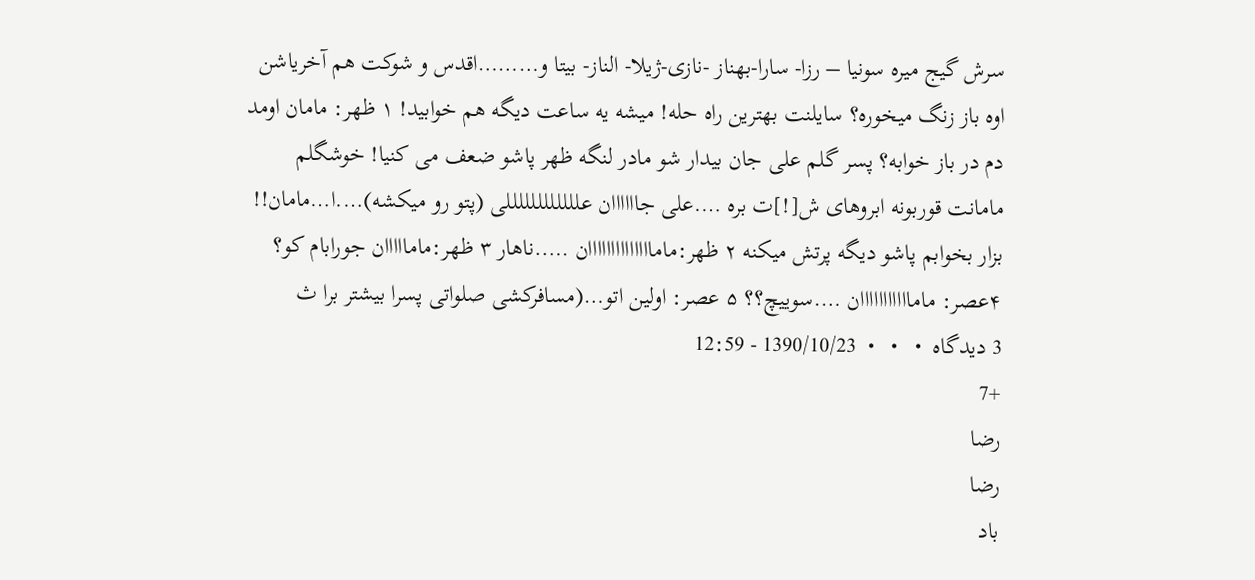سرش گیج میره سونیا – رزا- سارا-بهناز -نازی-ژیلا- الناز- بیتا و………اقدس و شوکت هم آخریاشن اوه باز زنگ میخوره؟ سایلنت بهترین راه حله! میشه یه ساعت دیگه هم خوابید! ۱ ظهر: مامان اومد دم در باز خوابه؟ پسر گلم علی جان بیدار شو مادر لنگه ظهر پاشو ضعف می کنیا! خوشگلم مامانت قوربونه ابروهای ش[!]ت بره ….علی جاااااان عللللللللللللی (پتو رو میکشه)….ا…مامان!! بزار بخوابم پاشو دیگه پرتش میکنه ۲ ظهر:ماماااااااااااااان …..ناهار ۳ ظهر:مامااااان جورابام کو؟ ۴عصر: مامااااااااااان ….سوییچ؟؟ ۵ عصر: اولین اتو…(مسافرکشی صلواتی پسرا بیشتر برا ث
3 دیدگاه  •   •   •  1390/10/23 - 12:59
+7
رضا
رضا
باد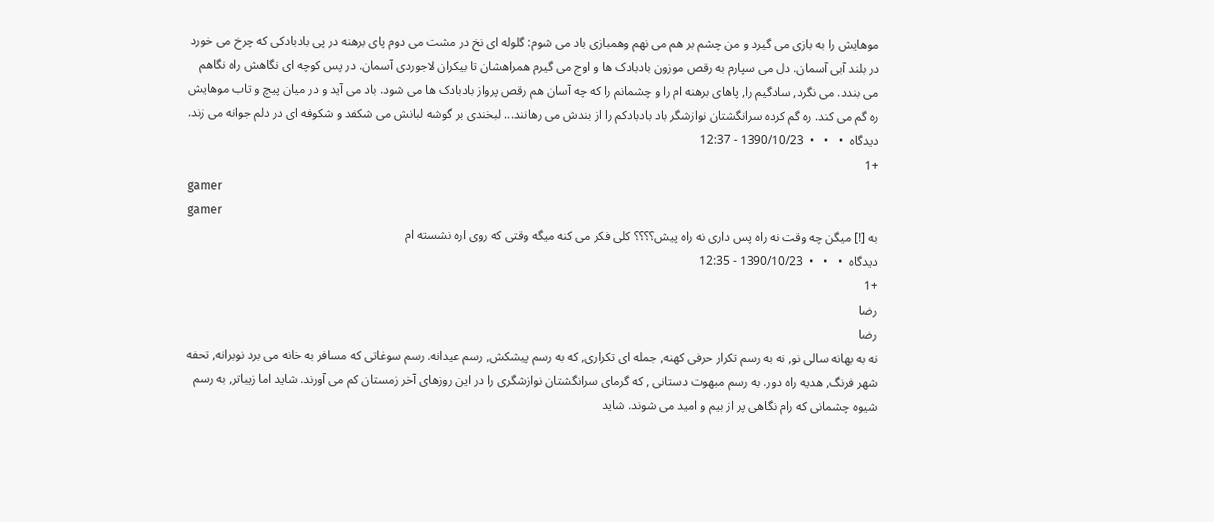موهايش را به بازی می گيرد و من چشم بر هم می نهم وهمبازی باد می شوم: گلوله ای نخ در مشت می دوم پای برهنه در پی بادبادکی که چرخ می خورد در بلند آبی آسمان. دل می سپارم به رقص موزون بادبادک ها و اوج می گیرم همراهشان تا بيکران لاجوردی آسمان. در پس کوچه ای نگاهش راه نگاهم می بندد. می نگرد, سادگيم را, پاهای برهنه ام را و چشمانم را که چه آسان هم رقص پرواز بادبادک ها می شود. باد می آید و در ميان پيچ و تاب موهايش ره گم می کند. ره گم کرده سرانگشتان نوازشگر باد بادبادکم را از بندش می رهانند... لبخندی بر گوشه لبانش می شکفد و شکوفه ای در دلم جوانه می زند.
دیدگاه  •   •   •  1390/10/23 - 12:37
+1
gamer
gamer
به [!] میگن چه وقت نه راه پس داری نه راه پیش؟؟؟؟ کلی فکر می کنه میگه وقتی که روی اره نشسته ام
دیدگاه  •   •   •  1390/10/23 - 12:35
+1
رضا
رضا
نه به بهانه سالی نو, نه به رسم تکرار حرفی کهنه, جمله ای تکراری, که به رسم پیشکش, رسم عیدانه. رسم سوغاتی که مسافر به خانه می برد نوبرانه, تحفه شهر فرنگ, هدیه راه دور. به رسم مبهوت دستانی , که گرمای سرانگشتان نوازشگری را در این روزهای آخر زمستان کم می آورند. شاید اما زیباتر, به رسم شیوه چشمانی که رام نگاهی پر از بیم و امید می شوند. شاید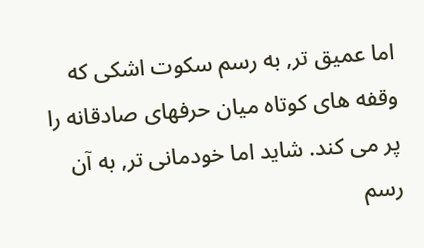اما عمیق تر, به رسم سکوت اشکی که وقفه های کوتاه میان حرفهای صادقانه را پر می کند. شاید اما خودمانی تر, به آن رسم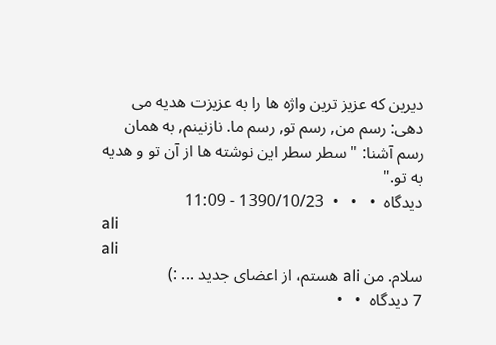دیرین که عزیز ترین واژه ها را به عزیزت هدیه می دهی: رسم من, رسم تو, رسم ما. نازنینم, به همان رسم آشنا: " سطر سطر این نوشته ها از آن تو و هدیه به تو."
دیدگاه  •   •   •  1390/10/23 - 11:09
ali
ali
سلام. من ali هستم، از اعضای جدید ... :)
7 دیدگاه  •   •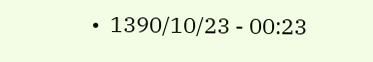•  1390/10/23 - 00:23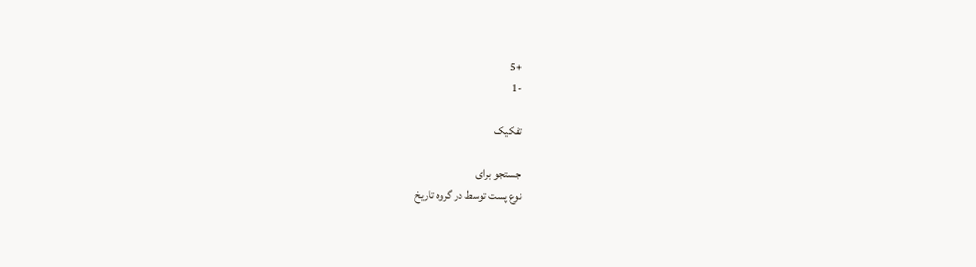+5
-1

تفکیک

جستجو برای
نوع پست توسط در گروه تاریخ